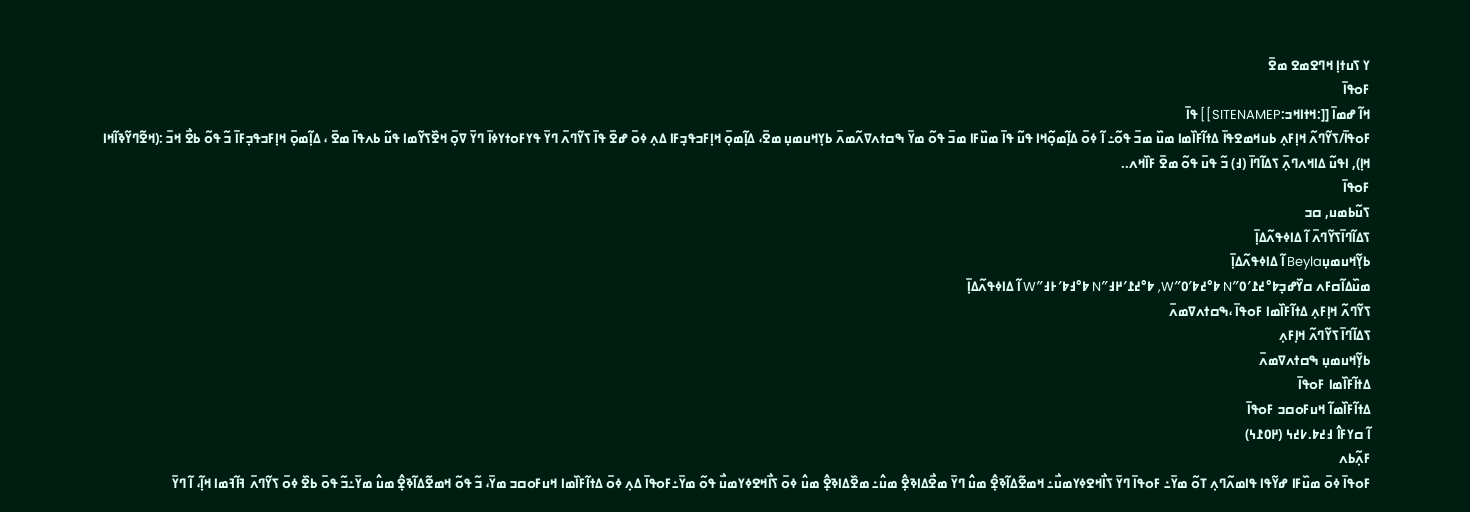ߌ ߖߎߙߊ߲ ߞߣߐߘߐ ߘߐ߫
ߓߋߟߊ߫
ߞߊ߬ ߝߘߊ߫ [[:ߞߙߊߞߏ:SITENAMEP]] ߟߊ߫
ߓߋߟߊ߫/ߖߌ߬ߣߍ߬ ߞߊ߲ߓߍ߲ ߕߎߞߘߐߟߊ߫ ߡߙߊ߬ߓߊ߰ߘߊ ߘߎ߰ ߘߏ߫ ߟߋ߬߸ ߊ߬ ߦߋ߫ ߡߊ߲߬ߘߋ߲߬ߞߊ ߟߎ߬ ߟߊ߫ ߘߎ߰ߓߊ ߘߏ߫ ߟߋ߬ ߘߌ߫ ߒߛߙߍߜߍ߬ߘߍ߫ ߕߌ߲ߞߎߘߎ߲ ߘߐ߫، ߡߊ߲߬ߘߋ߲߫ ߞߊ߲ߓߏߟߏ߲ߓߊ ߡߍ߲ ߦߋ߫ ߝߐ߫ ߟߊ߫ ߖߌ߬ߣߍ߫ ߣߌ߫ ߟߌߓߋߙߌߦߊ߫ ߣߌ߫ ߜߋ߲߫ ߞߐ߰ߖߌ߬ߘߊ ߟߎ߬ ߕߍߟߊ߫ ߘߐ߫ ، ߡߊ߲߬ߘߋ߲߫ ߞߊ߲ߓߏߟߏ߲ߓߊ߫ ߏ߬ ߟߋ߬ ߕߐ߯ ߞߏ߫ :(ߞߐ߬ߣߌ߬ߢߊ߬ߞߊ ߞߊ߲), ߊߟߎ߬ ߡߊߞߍߣߍ߲߫ ߖߡߊ߬ߣߊ߫ (߃) ߏ߬ ߟߎ߫ ߟߋ߬ ߘߐ߫ ߓߊ߰ߞߍ..
ߓߋߟߊ߫
ߖߎ߬ߕߘߎ, ߛߏ
ߖߡߊ߬ߣߊ߫ߖߌ߬ߣߍ߫ ߊ߬ ߡߊߦߟߍ߬ߡߊ߲߫
ߕߌ߲߬ߞߎߘߎ߲Beyla ߊ߬ ߡߊߦߟߍ߬ߡߊ߲߫
ߘߎ߰ߡߊ߬ߛߓߍ ߛߌ߰ߝߏ߲߈°߄߁′߀″N ߈°߄߈′߀″W, ߈°߄߁′߂߃″N ߈°߃߈′߅߃″W ߊ߬ ߡߊߦߟߍ߬ߡߊ߲߫
ߖߌ߬ߣߍ߬ ߞߊ߲ߓߍ߲ ߡߙߊ߬ߓߊ߰ߘߊ ߓߋߟߊ߫ ،ߒߛߙߍߜߘߍ߫
ߖߡߊ߬ߣߊ߫ ߖߌ߬ߣߍ߬ ߞߊ߲ߓߍ߲
ߕߌ߲߬ߞߎߘߎ߲ ߒߛߙߍߜߘߍ߫
ߡߙߊ߬ߓߊ߰ߘߊ ߓߋߟߊ߫
ߡߙߊ߬ߓߊ߰ߘߊ߬ ߞߎߓߋߛߏ ߓߋߟߊ߫
ߊ߬ ߛߌߓߊ߮ ߃߄߈.߇߄߆ (߂߀߁߆)
ߓߍ߲߬ߕߍ
ߓߋߟߊ߫ ߦߋ߫ ߘߎ߰ߓߊ ߝߌ߬ߟߊ ߟߊߘߍ߬ߣߍ߲ ߠߋ߬ ߘߌ߫߸ ߓߋߟߊ߫ ߣߌ߫ ߖߊ߯ߞߐߦߌߘߎ߯߸ ߞߘߐ߬ߡߊ߬ߢߐ߲߮ ߘߎ߮ ߣߌ߫ ߘߐ߯ߡߊߢߐ߲߮ ߘߎ߮߸ ߘߐ߰ߡߊߢߐ߲߮ ߘߎ߮ ߦߋ߫ ߖߊ߯ߞߐߦߌߘߎ߯ ߟߋ߬ ߘߌ߫߸ߓߋߟߊ߫ ߡߍ߲ ߦߋ߫ ߡߙߊ߬ߓߊ߰ߘߊ ߞߎߓߋߛߏ ߘߌ߫، ߏ߬ ߟߋ߬ ߞߘߐ߬ߡߊ߬ߢߐ߲߮ ߘߎ߮ ߘߌ߫߸ߏ߬ ߟߋ߫ ߕߐ߰ ߦߋ߫ ߖߌ߬ߣߍ߫ ߔߊ߬ߔߘߊ ߞߊ߲߬، ߊ߬ ߣߌ߫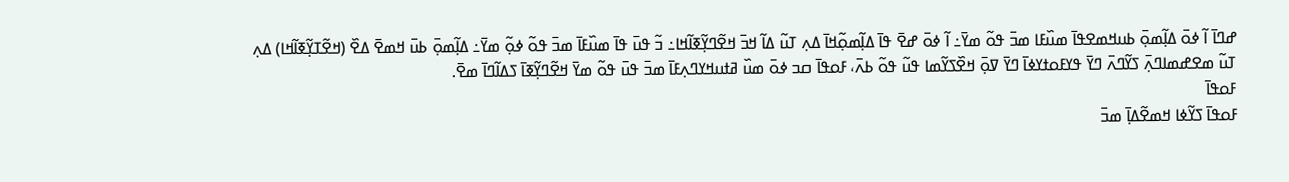ߝߣߊ߫ ߊ߬ ߦߋ߫ ߡߊ߲߬ߘߋ߲߫ ߕߎߞߘߐߟߊ߫ ߘߎ߰ߓߊ ߘߏ߫ ߟߋ߬ ߘߌ߫߸ ߊ߬ ߦߋ߫ ߝߐ߫ ߟߊ߫ ߡߊ߲߬ߘߋ߲߬ߞߊ߫ ߡߍ߲ ߠߎ߬ ߡߊ߬ ߞߏ߫ ߞߐ߬ߣߌ߲߬ߧߊ߬ߞߊ߸ ߏ߬ ߟߎ߫ ߟߊ߫ ߘߎ߰ߓߊ߫ ߘߏ߫ ߟߋ߬ ߦߋ߲߬ ߘߌ߫߸ ߡߊ߲߬ߘߋ߲߫ ߕߎ߫ ߞߘߐ߫ ߡߐ߰ (ߞߐ߬ߠߌ߲߬ߧߊ߬ߞߊ) ߡߍ߲ ߠߎ߬ ߘߐߝߘߊߣߍ߲߫ ߖߌ߬ߣߍ߫ ߣߌ߫ ߟߌߓߋߙߌߦߊ߫ ߣߌ߫ ߜߋ߲߫ ߞߐ߰ߖߌ߬ߘߊ ߟߎ߬ ߟߋ߬ ߕߍ߫، ߓߋߟߊ߫ ߛߏ ߦߋ߫ ߘߎ߰ ߥߙߎߞߌߣߍ߲ߓߊ߫ ߘߏ߫ ߟߎ߫ ߟߋ߬ ߘߌ߫ ߞߐ߬ߣߌ߲߬ߧߊ߫ ߖߡߊ߬ߣߊ߫ ߘߐ߫.
ߓߋߟߊ߫
ߓߋߟߊ߫ ߖߌ߬ߦߊ ߞߘߐ߬ߡߊ߲߫ ߘߏ߫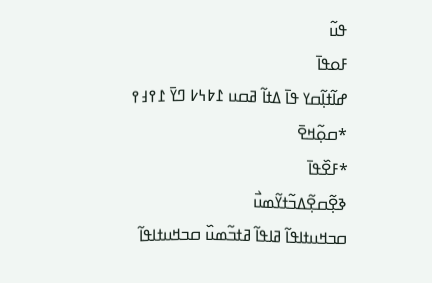ߟߎ߬
ߓߋߟߊ߫
ߝߊ߬ߙߊ߲߬ߛߌ ߟߊ߫ ߡߙߊ߬ ߥߛߎ ߁߈߆߇ ߣߌ߫ ߁߉߃߉
*ߛߋ߲߬ߞߐ߫
*ߓߐ߰ߟߊ߫
ߢߐ߲߬ߛߐ߲߬ߡߏ߬ߙߌ߬ߘߎ߯
ߛߏߞߎߙߊߟߊ߬ ߥߊߟߊ߬ ߥߙߏ߬ߘߎ߰ ߛߏߞߎߙߊߟߊ߬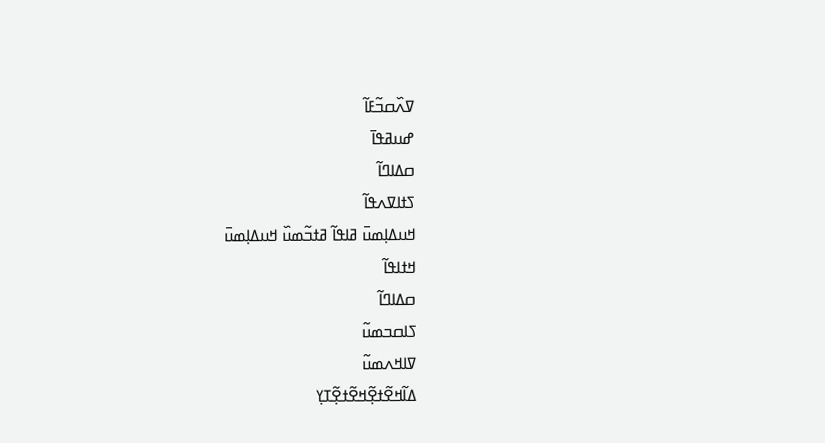ߜߍ߰ߛߏ߬ߓߊ߬
ߝߎߥߟߊ߫
ߛߡߊߣߊ߬
ߖߙߊߜߍߟߊ߬
ߞߎߡߊ߲ߘߎ߫ ߥߊߟߊ߬ ߥߙߏ߬ߘߎ߰ ߞߎߡߊ߲ߘߎ߫
ߞߙߊߟߊ߬
ߛߡߊߣߊ߬
ߖߊߛߏߘߎ߬
ߜߊߞߍߘߎ߬
ߡߊ߬ߞߐ߬ߙߐ߲߬ߞߐ߬ߙߐ߲߬ߠߌ߲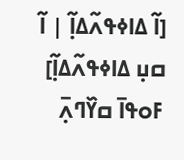[ߊ߬ ߡߊߦߟߍ߬ߡߊ߲߬ | ߊ߬ ߛߎ߲ ߡߊߦߟߍ߬ߡߊ߲߬]
ߓߋߟߊ߫ ߛߌ߰ߣߍ߲߫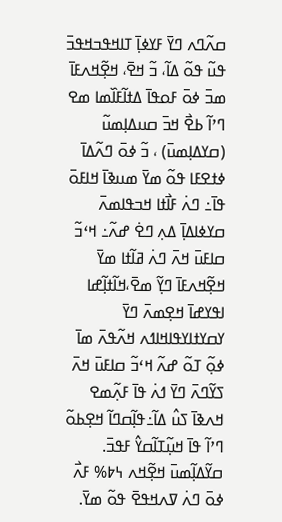ߛߍ߬ߣߍ ߣߌ߫ ߓߌߦߊ߲߫ ߠߊߞߟߏߞߟߏ߫ ߟߎ߬ ߟߋ߬ ߡߊ߬، ߏ߬ ߞߐ߫، ߞߐ߲߬ߞߍߓߊ߫ ߘߏ߫ ߦߋ߫ ߓߋߟߊ߫ ߡߙߊ߬ߓߊ߰ߘߊ ߘߐ ߣߴߊ߬ ߕߐ߯ ߞߏ߫ ߛߎߡߊ߲ߘߎ߬ (ߛߌߡߊ߲ߘߎ߫) ، ߏ߬ ߦߋ߫ ߣߍ߬ߡߊ߫ ߦߙߐߓߊ ߟߋ߬ ߘߌ߫ ߘߎߢߊ߫ ߞߊߓߋ߫ ߟߊ߫߸ ߣߍ߭ ߓߊ߯ߙߊ ߞߏߟߊߘߍ߫ ߛߌߦߊߡߊ߲߫ ߡߍ߲ ߣߐ߭ ߝߍ߬߸ ߞߵߏ߬ ߛߊߓߎ߫ ߞߍ߫ ߣߍ߭ ߥߊ߬ߙߊ ߘߌ߫ ߞߐ߲߬ߞߍߓߊ߫ ߣߌ߲߬ ߘߐ߫،ߞߊ߬ߙߊ߲߬ߝߊ ߊߟߌߝߊ߫ ߞߐ߲ߘߍ߫ ߣߌ߫ ߌߛߌߙߊߌߟߊߞߊߗߍ ߞߍ߬ߟߍ߫ ߘߊ߫ ߦߋ߲߬ ߠߋ߬ ߝߍ߬ ߞߵߏ߬ ߛߊߓߎ߫ ߞߍ߫ ߖߌ߬ߣߍ߫ ߣߌ߫ ߗߍ߭ ߟߊ߫ ߓߍ߲߬ߘߐ ߞߍߢߊ߫ ߖߎ߮ ߡߊ߬߸ߟߊ߲߬ߛߣߊ߬ ߞߐ߲ߕߋ߬ ߣߴߊ߬ ߟߊ߫ ߞߎ߲߬ߠߊ߬ߛߌ߮ ߓߟߏ߫. ߛߌ߬ߡߊ߲߬ߘߎ߫ ߞߐ߲߬ߞߍ ߆߈% ߓߍ߯ ߦߋ߫ ߣߍ߭ ߜߍߞߟߐ߫ ߟߋ߬ ߘߌ߫.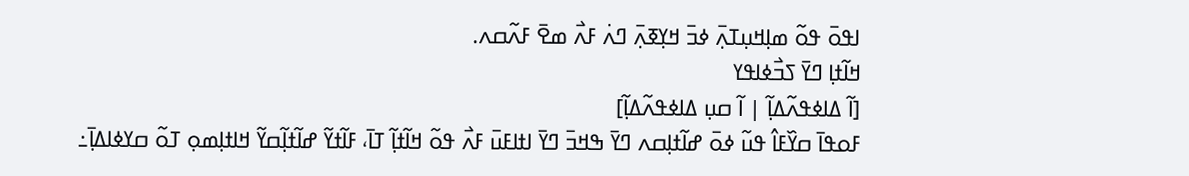ߊߟߋ߫ ߟߋ߬ ߘߊ߲ߞߎ߲ߠߍ߲߫ ߦߏ߫ ߞߌ߲ߧߍ߲߫ ߣߍ߭ ߓߍ߯ ߘߐ߫ ߓߍ߬ߛߍ.
ߞߊ߬ߙߊ߲ ߣߌ߫ ߖߏ߯ߦߊߟߌ
[ߊ߬ ߡߊߦߟߍ߬ߡߊ߲߬ | ߊ߬ ߛߎ߲ ߡߊߦߟߍ߬ߡߊ߲߬]
ߓߋߟߊ߫ ߛߌ߰ߓߊ߮ ߟߎ߬ ߦߋ߫ ߝߊ߬ߙߊ߲ߛߍ ߣߌ߫ ߒߞߏ߫ ߣߌ߫ ߊߙߊߓߎ߫ ߓߍ߯ ߟߋ߬ ߞߊ߬ߙߊ߲߬ ߠߊ߫، ߓߊ߬ߙߌ߬ ߝߊ߬ߙߊ߲߬ߛߌ߬ ߞߊߙߊ߲ߘߋ߲ ߠߋ߬ ߛߌߦߊߡߊ߲߫߸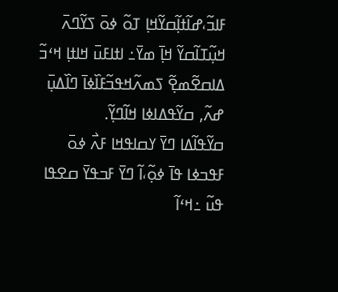ߓߊߏ߬،ߝߊ߬ߙߊ߲߬ߛߌ߬ߞߊ߲ ߠߋ߬ ߦߋ߫ ߖߌ߬ߣߍ߫ ߞߎ߲߬ߠߊ߬ߛߌ߬ ߞߊ߲߫ ߘߌ߫߸ ߊߙߊߓߎ߫ ߞߊߙߊ߲ ߞߵߏ߬ ߡߊߛߐ߬ߘߐ߲߬ ߖߘߍ߬ߞߟߏ߬ߓߊ߰ߦߊ߫ ߣߊ߰ߡߎ߲߫ ߝߍ߬, ߛߌ߬ߟߡߊߦߊ ߞߊ߬ߣߌ߲߬.
ߛߌ߬ߟߊ߬ߡߊ ߣߌ߫ ߌߛߊߟߞߊ ߓߍ߯ ߦߋ߫ ߓߟߏߦߊ ߟߊ߫ ߦߋ߲߬،ߊ߬ ߣߌ߫ ߓߏߟߌ߫ ߛߐߟߊ ߟߎ߬ ߸ߞߵߊ߬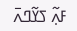ߓߍ߲߬ ߖߌ߬ߣߍ߫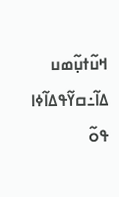ߞߎ߬ߙߎ߲߬ߘߎ ߡߊ߬߸ߛߌ߬ߟߡߊ߬ߦߊ ߟߋ߬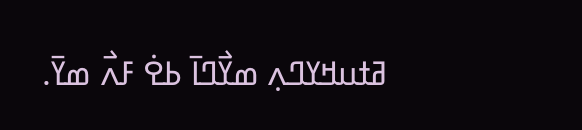ߥߙߎߞߌߣߍ߲ ߘߌ߯ߣߊ߫ ߕߐ߭ ߓߍ߯ ߘߌ߫.